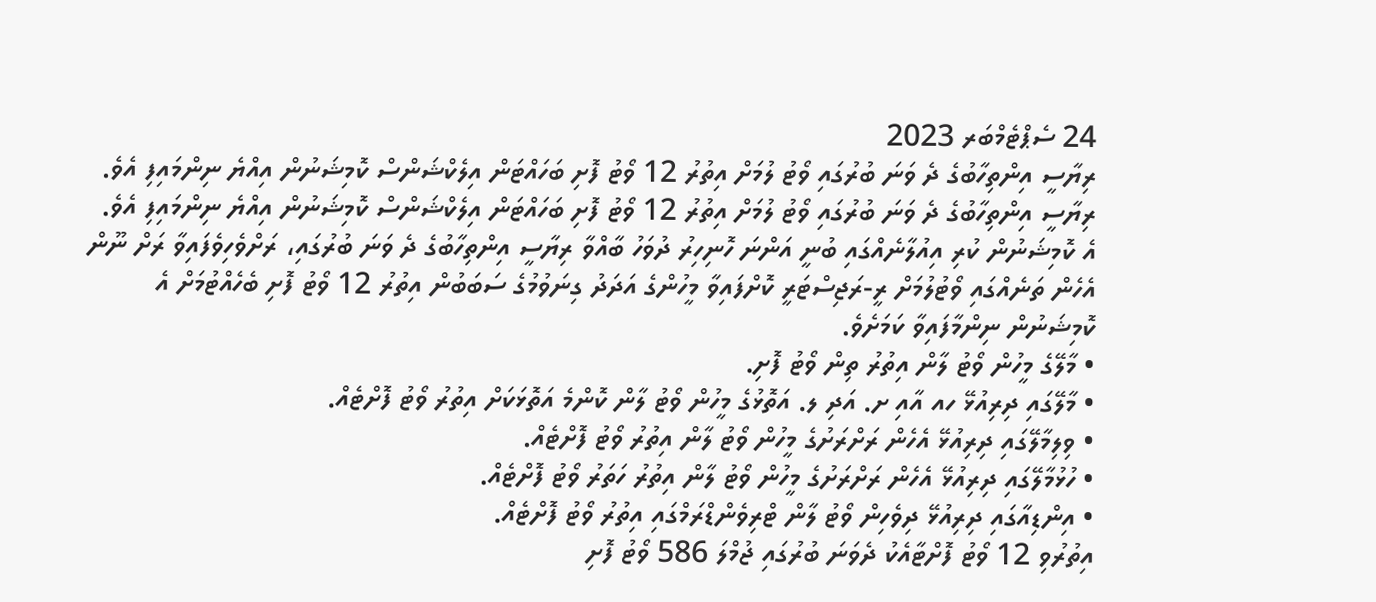24 ސެޕްޓެމްބަރ 2023
ރިޔާސީ އިންތިހާބުގެ ދެ ވަނަ ބުރުގައި ވޯޓު ލުމަށް އިތުރު 12 ވޯޓު ފޮށި ބަހައްޓަން އިލެކްޝަންސް ކޮމިޝަނުން އިއްޔެ ނިންމައިފި އެވެ.
ރިޔާސީ އިންތިހާބުގެ ދެ ވަނަ ބުރުގައި ވޯޓު ލުމަށް އިތުރު 12 ވޯޓު ފޮށި ބަހައްޓަން އިލެކްޝަންސް ކޮމިޝަނުން އިއްޔެ ނިންމައިފި އެވެ.
އެ ކޮމިޝަނުން ކުރި އިއުލާނެއްގައި ބުނީ އަންނަ ހޮނިހިރު ދުވަހު ބާއްވާ ރިޔާސީ އިންތިހާބުގެ ދެ ވަނަ ބުރުގައި، ރަށްވެހިވެފައިވާ ރަށް ނޫން އެހެން ތަނެއްގައި ވޯޓުލުމަށް ރީ-ރަޖިސްޓަރީ ކޮށްފައިވާ މީހުންގެ އަދަދު ގިނަވުމުގެ ސަބަބުން އިތުރު 12 ވޯޓު ފޮށި ބެހެއްޓުމަށް އެ ކޮމިޝަނުން ނިންމާފައިވާ ކަމަށެވެ.
• މާލޭގެ މީހުން ވޯޓު ލާން އިތުރު ތިން ވޯޓު ފޮށި.
• މާލޭގައި ދިރިއުޅޭ ހއ އާއި ށ. އަދި ލ. އަތޮޅުގެ މީހުން ވޯޓު ލާން ކޮންމެ އަތޮޅަކަށް އިތުރު ވޯޓު ފޮށްޓެއް.
• ވިލިމާލޭގައި ދިރިއުޅޭ އެހެން ރަށްރަށުގެ މީހުން ވޯޓު ލާން އިތުރު ވޯޓު ފޮށްޓެއް.
• ހުޅުމާލޭގައި ދިރިއުޅޭ އެހެން ރަށްރަށުގެ މީހުން ވޯޓު ލާން އިތުރު ހަތަރު ވޯޓު ފޮށްޓެއް.
• އިންޑިއާގައި ދިރިއުޅޭ ދިވެހިން ވޯޓު ލާން ޓްރިވެންޑްރަމްގައި އިތުރު ވޯޓު ފޮށްޓެއް.
އިތުރުވި 12 ވޯޓު ފޮށްޓާއެކު ދެވަނަ ބުރުގައި ޖުމްލަ 586 ވޯޓު ފޮށި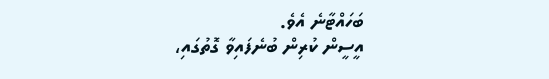ބަހައްޓާނެ އެވެ.
އީސީން ކުރިން ބުނެފައިވާ ގޮތުގައި،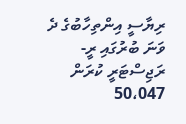ރިޔާސީ އިންތިހާބުގެ ދެ ވަނަ ބުރުގައި ރީ-ރަޖިސްޓަރީ ކުރަން 50،047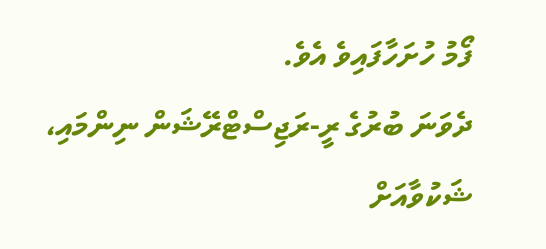ފޯމު ހުށަހާފައިވެ އެވެ.
ދެވަނަ ބުރުގެ ރީ-ރަޖިސްޓްރޭޝަން ނިންމައި، ޝަކުވާއަށް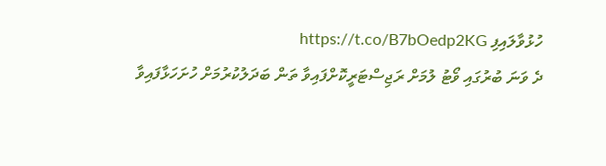ހުޅުވާލައިފި https://t.co/B7bOedp2KG
ދެ ވަނަ ބުރުގައި ވޯޓު ލުމަށް ރަޖިސްޓަރީކޮށްފައިވާ ތަން ބަދަލުކުރުމަށް ހުށަހަޅާފައިވާ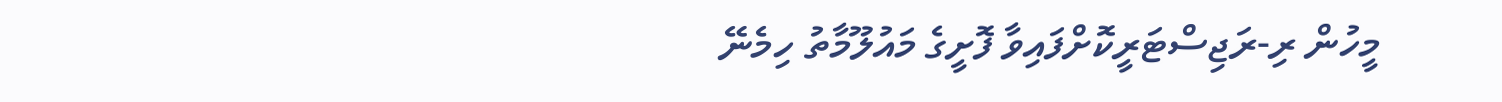މީހުން ރި-ރަޖިސްޓަރީކޮށްފައިވާ ފޮށީގެ މައުލޫމާތު ހިމެނޭ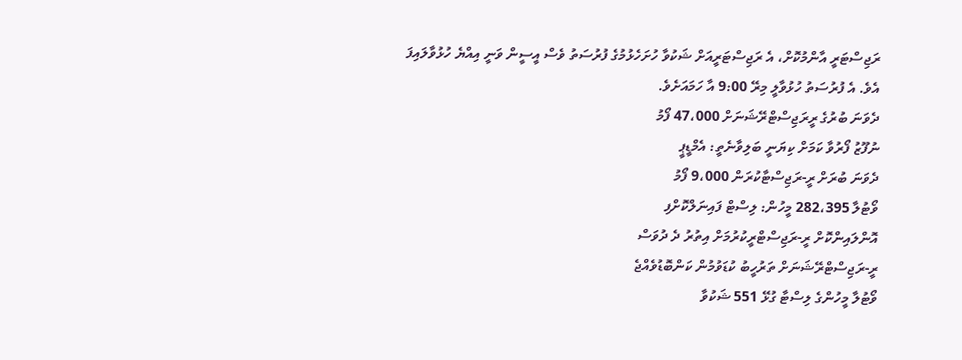ރަޖިސްޓަރީ އާންމުކޮށް، އެ ރަޖިސްޓަރީއަށް ޝަކުވާ ހުށަހެޅުމުގެ ފުރުސަތު ވެސް އީސީން ވަނީ އިއްޔެ ހުޅުވާލައިފަ އެވެ. އެ ފުރުސަތު ހުޅުވާލީ މިރޭ 9:00 އާ ހަމައަށެވެ.
ދެވަނަ ބުރުގެ ރީރަޖިސްޓްރޭޝަނަށް 47،000 ފޯމު
ނުފޫޒު ފޯރުވާ ކަމަށް ކިޔަނީ ބަލިވާނެތީ: އެމްޑީޕީ
ދެވަނަ ބުރަށް ރީ-ރަޖިސްޓާކުރަން 9،000 ފޯމު
ވޯޓުލާ 282،395 މީހުން: ލިސްޓް ފައިނަލްކޮށްފި
އޮންލައިންކޮށް ރީ-ރަޖިސްޓްރީކުރުމަށް އިތުރު ދެ ދުވަސް
ރީ-ރަޖިސްޓްރޭޝަނަށް ތަރުހީބު ކުޑަވުމުން ކަންބޮޑުވެއްޖެ
ވޯޓުލާ މީހުންގެ ލިސްޓާ ގުޅޭ 551 ޝަކުވާ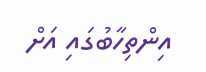އިންތިހާބުގައި އަށް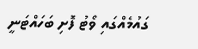ގައުމެއްގައި ވޯޓު ފޮށި ބަހައްޓަނީ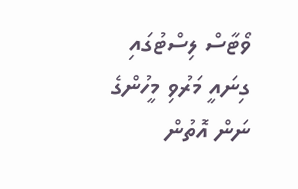ވޯޓާސް ލިސްޓުގައި ގިނައީ މަރުވި މީހުންގެ ނަން އޮތުން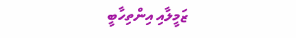ޒަމީލާއި އިންތިހާބީ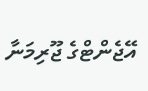އޭޖެންޓްގެ ޖޫރިމަނާ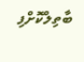ބާތިލްކޮށްފި